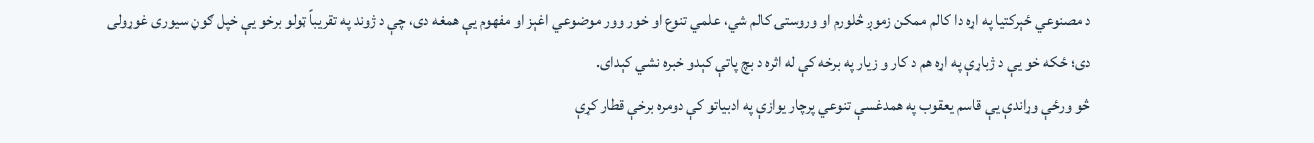د مصنوعي ځېرکتیا په اړه دا کالم ممکن زموږ څلورم او وروستۍ کالم شي، علمي تنوع او خور وور موضوعي اغېز او مفهوم یې همغه دی، چې د ژوند په تقریباً ټولو برخو یې خپل ګوڼ سیوری غوړولی دی؛ ځکه خو یې د ژباړې په اړه هم د کار و زیار په برخه کې له اثره د بچ پاتې کېدو خبره نشي کېدای.
څو ورځې وړاندې یې قاسم یعقوب په همدغسې تنوعي پرچار یوازې په ادبیاتو کې دومره برخې قطار کړې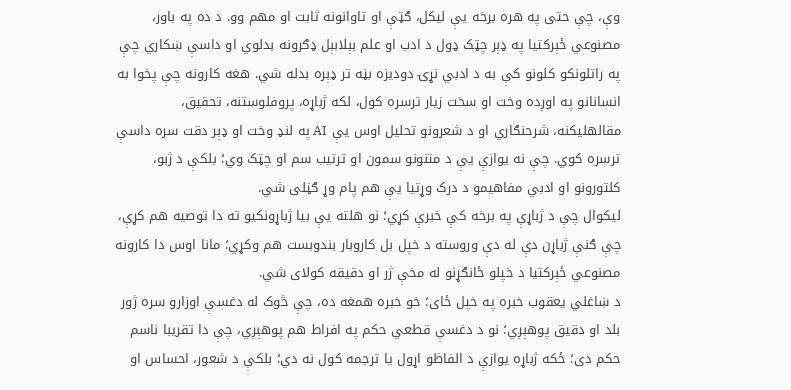وې، چې حتی په هره برخه یې لیکل، ګټې او تاوانونه ثابت او مهم وو. د ده په باور، مصنوعي ځېرکتیا په ډېر چټک ډول د ادب او علم بېلابېل ډګرونه بدلوي او داسې ښکاري چې په راتلونکو کلونو کې به د ادبي نړۍ دودیزه بڼه تر ډېره بدله شي. هغه کارونه چې پخوا به انسانانو په اوږده وخت او سخت زیار ترسره کول، لکه ژباړه، پروفلوستنه، تحقیق، مقالهلیکنه، شرحنګاري او د شعرونو تحلیل اوس یې AI په لنډ وخت او ډېر دقت سره داسې ترسره کوي. چې نه یوازې یې د متنونو سمون او ترتیب سم او چټک وي؛ بلکې د ژبو، کلتورونو او ادبي مفاهیمو د درک وړتیا یې هم پام وړ ګڼلی شي.
لیکوال چې د ژباړې په برخه کې خبرې کړي؛ نو هلته یې بیا ژباړونکیو ته دا توصیه هم کړې، چې ګنې ژباړن دې له دې وروسته د خپل بل کاروبار بندوبست هم وکړي؛ مانا اوس دا کارونه مصنوعي ځېرکتیا د خپلو ځانګړنو له مخې ژر او دقیقه کولای شي.
د ښاغلي یعقوب خبره په خپل ځای؛ خو خبره همغه ده، چې څوک له دغسې اوزارو سره ژور بلد او دقیق پوهېږي؛ نو د دغسې قطعي حکم په افراط هم پوهېږي، چې دا تقریبا ناسم حکم دی؛ ځکه ژباړه یوازې د الفاظو اړول یا ترجمه کول نه دي؛ بلکې د شعور، احساس او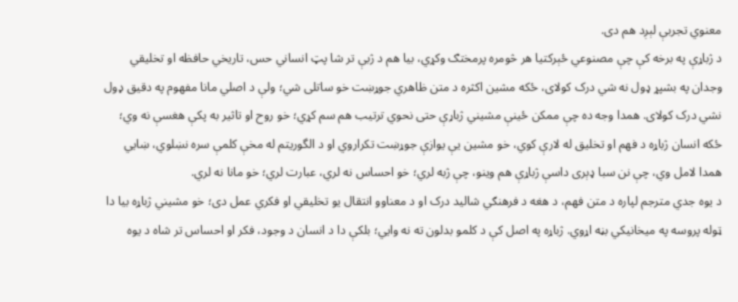معنوي تجربې لېږد هم دی.
د ژباړې په برخه کې چې مصنوعي ځېرکتیا هر څومره پرمختګ وکړي، بیا هم د ژبې تر شا پټ انساني حس، تاریخي حافظه او تخلیقي وجدان په بشپړ ډول نه شي درک کولای، ځکه مشین اکثره د متن ظاهري جوړښت خو ساتلی شي؛ ولې د اصلي مانا مفهوم په دقیق ډول نشي درک کولای. همدا وجه ده چې ممکن ځینې مشیني ژباړې حتی نحوي ترتیب هم سم کړي؛ خو روح او تاثیر به پکې هغسې نه وي؛ ځکه انسان ژباړه د فهم او تخلیق له لارې کوي، خو مشین یې یوازې جوړښت تکراروي او د الگوریتم له مخې کلمې سره نښلوي، ښایي همدا لامل وي، چې نن سبا ډېری داسې ژباړې هم وینو، چې ژبه لري؛ خو احساس نه لري، عبارت لري؛ خو مانا نه لري.
د یوه جدي مترجم لپاره د متن فهم، د هغه د فرهنګي شالید درک او د معناوو انتقال یو تخلیقي او فکري عمل دی؛ خو مشیني ژباړه بیا دا ټوله پروسه په میخانیکي بڼه اړوي. ژباړه په اصل کې د کلمو بدلون ته نه وایي؛ بلکې دا د انسان د وجود، فکر او احساس تر شاه د یوه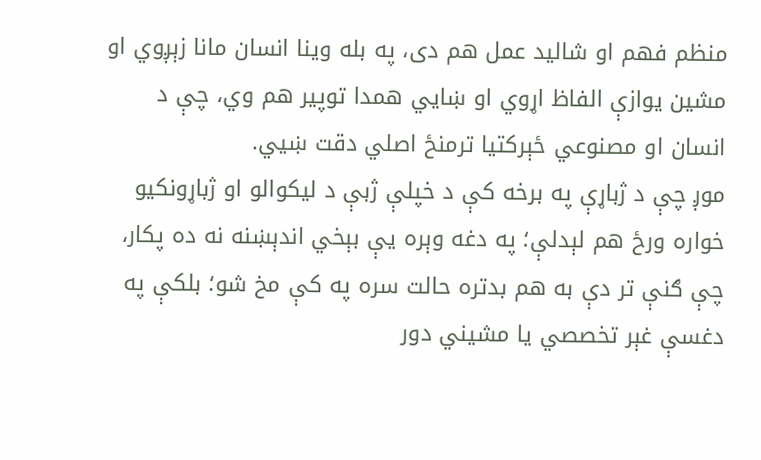منظم فهم او شالید عمل هم دی، په بله وینا انسان مانا زېږوي او مشین یوازې الفاظ اړوي او ښايي همدا توپیر هم وي، چې د انسان او مصنوعي ځېرکتیا ترمنځ اصلي دقت ښيي.
موږ چې د ژباړې په برخه کې د خپلې ژبې د لیکوالو او ژباړونکیو خواره ورځ هم لېدلې؛ په دغه وېره یې بېخي اندېښنه نه ده پکار، چې ګنې تر دې به هم بدتره حالت سره په کې مخ شو؛ بلکې په دغسې غېر تخصصي یا مشیني دور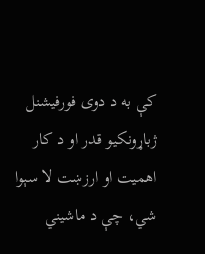کې به د دوی فورفیشنل ژباړونکیو قدر او د کار اهمیت او ارزښت لا سېوا شي، چې د ماشیني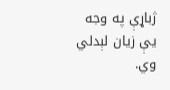ژباړې په وجه یې زیان لېدلي وي.